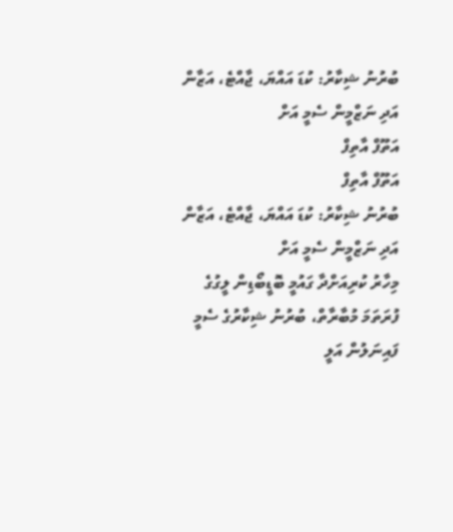ބުރުނު ޝިކާރު: ކުޑަ އައްޔަ، ޖާއްޓެ، އަޒާން އަދި ނަޒްމީން ސެމީ އަށް
އަތޫފް އާތިފް
އަތޫފް އާތިފް
ބުރުނު ޝިކާރު: ކުޑަ އައްޔަ، ޖާއްޓެ، އަޒާން އަދި ނަޒްމީން ސެމީ އަށް
މިހާރު ކުރިއަށްދާ ގައުމީ ބޮޑީބޯޑިން ލީގުގެ ފުރަތަމަ މުބާރާތް، ބުރުނު ޝިކާރުގެ ސެމީ ފައިނަލުން އަލީ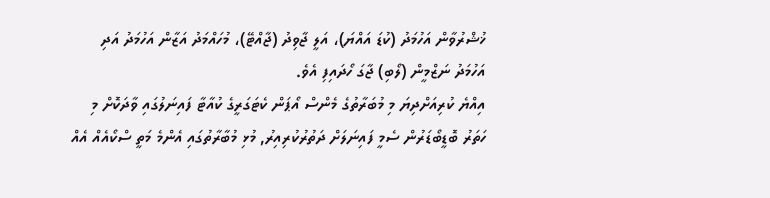ޚުޝްރުވާން އަހުމަދު (ކުޑަ އައްޔަ)، އަލީ ޖާވިދު (ޖާއްޓޭ)، މުހައްމަދު އަޒާން އަހުމަދު އަދި އަހުމަދު ނަޒްމީން (ލޯބި) ޖާގަ ހޯދައިފި އެވެ.
އިއްޔެ ކުރިއަށްދިޔަ މި މުބަރާތުގެ މެންސް އޯޕަން ކެޓަގަރީގެ ކުއާޓާ ފައިނަލުގައި ވާދަކޮށް މި ހަތަރު ބޮޑީބޯޑަރުން ސެމީ ފައިނަލަށް ދަތުރުކުރިއިރު, މުޅި މުބާރާތުގައި އެންމެ މަތީ ސްކޯއެއް އެއް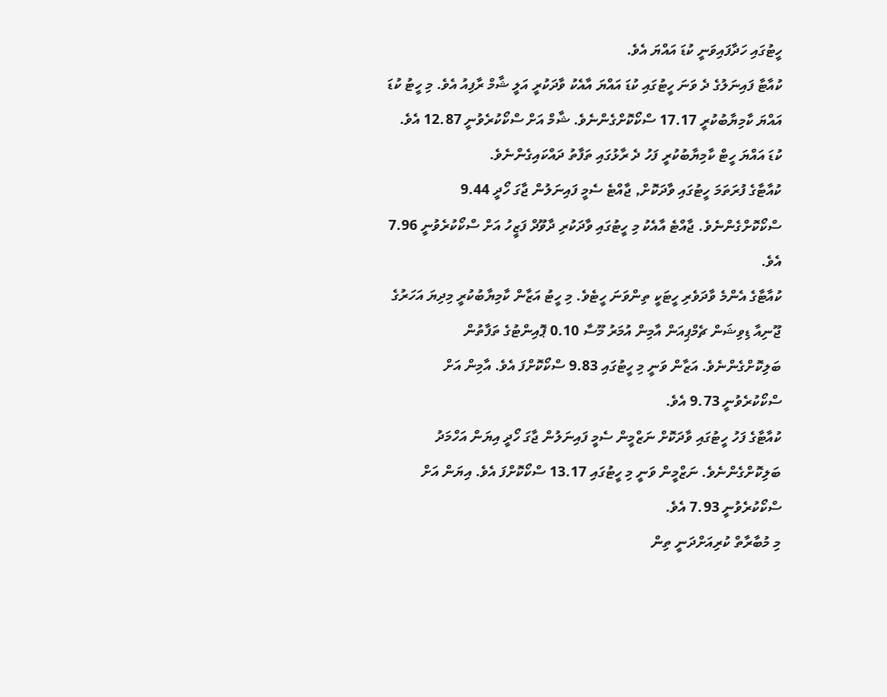ހީޓުގައި ހަދާފައިވަނީ ކުޑަ އައްޔަ އެވެ.
ކުއާޓާ ފައިނަލުގެ ދެ ވަނަ ހީޓުގައި ކުޑަ އައްޔަ އާއެކު ވާދަކުރީ އަލީ ޝާމް ރާފިއު އެވެ. މި ހީޓު ކުޑަ އައްޔަ ކާމިޔާބުކުރީ 17.17 ސްކޯކޮށްގެންނެވެ. ޝާމް އަށް ސްކޯކުރެވުނީ 12.87 އެވެ. ކުޑަ އައްޔަ ހީޓް ކާމިޔާބުކުރީ ފަހު ދެ ރާޅުގައި ތަފާތު ދައްކައިގެންނެވެ.
ކުއާޓާގެ ފުރަތަމަ ހީޓުގައި ވާދަކޮށް, ޖާއްޓެ ސެމީ ފައިނަލުން ޖާގަ ހޯދީ 9.44 ސްކޯކޮށްގެންނެވެ. ޖާއްޓެ އާއެކު މި ހީޓުގައި ވާދަކުރި ދާވޫދް ފަޒީހު އަށް ސްކޯކުރެވުނީ 7.96 އެވެ.
ކުއާޓާގެ އެންމެ ވާދަވެރި ހީޓަކީ ތިންވަނަ ހީޓެވެ. މި ހީޓު އަޒާން ކާމިޔާބުކުރީ މިދިޔަ އަހަރުގެ ޖޫނިއާ ޑިވިޝަން ޗެމްޕިއަން އާމިން އުމަރު މޫސާ 0.10 ޕޮއިންޓުގެ ތަފާތުން ބަލިކޮށްގެންނެވެ. އަޒާން ވަނީ މި ހީޓުގައި 9.83 ސްކޯކޮށްފަ އެވެ. އާމިން އަށް ސްކޯކުރެވުނީ 9.73 އެވެ.
ކުއާޓާގެ ފަހު ހީޓުގައި ވާދަކޮށް ނަޒްމީން ސެމީ ފައިނަލުން ޖާގަ ހޯދީ އިޔަން އަހްމަދު ބަލިކޮށްގެންނެވެ. ނަޒްމީން ވަނީ މި ހީޓުގައި 13.17 ސްކޯކޮށްފަ އެވެ. އިޔަން އަށް ސްކޯކުރެވުނީ 7.93 އެވެ.
މި މުބާރާތް ކުރިއަށްދަނީ ތިން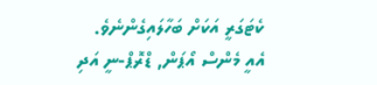ކެޓަގަރީ އަކަށް ބަހާލައިގެންނެވެ. އެއީ މެންސް އޯޕަން, ޑްރޮޕް-ނީ އަދި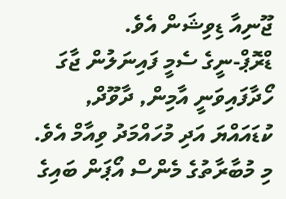ޖޫނިއާ ޑިވިޝަން އެވެ.
ޑްރޮޕް-ނީގެ ސެމީ ފައިނަލުން ޖާގަ ހޯދާފައިވަނީ އާމިން, ދާވޫދް, ކުޑައައްޔަ އަދި މުހައްމަދު ވިއާމް އެވެ.
މި މުބާރާތުގެ މެންސް އޯޕަން ބައިގެ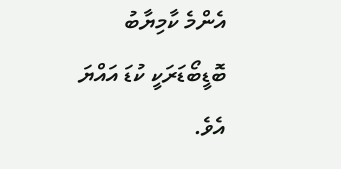އެންމެ ކާމިޔާބު ބޮޑީބޯޑަރަކީ ކުޑަ އައްޔަ އެވެ.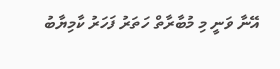އޭނާ ވަނީ މި މުބާރާތް ހަތަރު ފަހަރު ކާމިޔާބު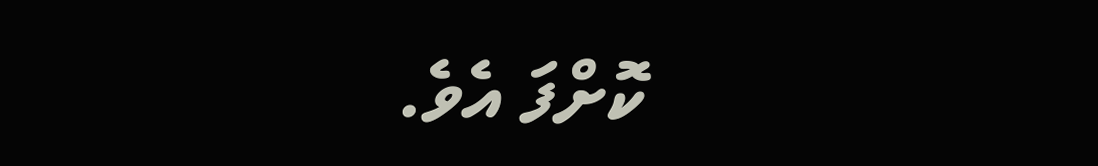ކޮށްފަ އެވެ.